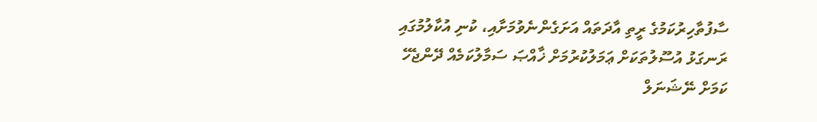ސާފުތާހިރުކަމުގެ ރީތި އާދަތައް އަށަގެންނެވުމަށާއި، ކުނި އުކާލުމުގައި ރަނގަޅު އުސޫލުތަކަށް ޢަމަލުކުރުމަށް ޚާއްޞަ ސަމާލުކަމެއް ދޭންޖެހޭ ކަމަށް ނޭޝަނަލް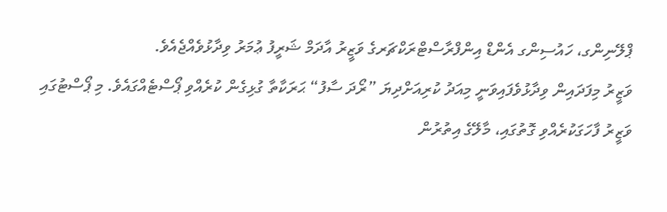ޕްލޭނިންގ، ހައުސިންގ އެންޑް އިންފްރާސްޓްރަކްޗަރގެ ވަޒީރު އާދަމް ޝަރީފު ޢުމަރު ވިދާޅުވެއްޖެއެވެ.
ވަޒީރު މިފަދައިން ވިދާޅުވެފައިވަނީ މިއަދު ކުރިއަށްދިޔަ ”ރޯދަ ސާފު“ ޙަރަކާތާ ގުޅިގެން ކުރެއްވި ޕޯސްޓެއްގައެވެ. މި ޕޯސްޓުގައި ވަޒީރު ފާހަގަކުރެއްވި ގޮތުގައި، މާލޭގެ އިތުރުން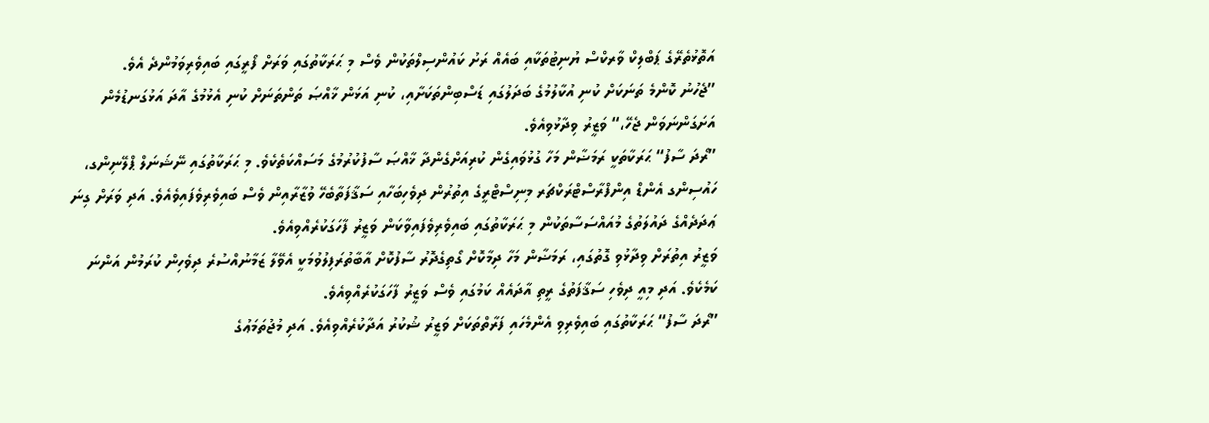އަތޮޅުތެރޭގެ ޕަބްލިކް ވާރކްސް ޔުނިޓުތަކާއި ބައެއް ރަށު ކައުންސިލްތަކުން ވެސް މި ޙަރަކާތުގައި ވަރަށް ފޯރީގައި ބައިވެރިވަމުންދެ އެވެ.
”ޖެހުނު ކޮންމެ ތަނަކަށް ކުނި އުކާލުމުގެ ބަދަލުގައި ޑަސްބިންތަކަށާއި، ކުނި އަޅަން ޚާއްޞަ ތަންތަނަށް ކުނި އެޅުމުގެ އާދަ އަޅުގަނޑުމެން އަށަގަންނަވަން ޖެހޭ،“ ވަޒީރު ވިދާޅުވިއެވެ.
”ރޯދަ ސާފު“ ޙަރަކާތަކީ ރަމަޟާން މަހާ ގުޅުވައިގެން ކުރިއަށްގެންދާ ޚާއްޞަ ސާފުކުރުމުގެ މަސައްކަތެކެވެ. މި ޙަރަކާތުގައި ނޭޝަނަލް ޕްލޭނިންގ، ހައުސިންގ އެންޑް އިންފްރާސްޓްރަކްޗަރ މިނިސްޓްރީގެ އިތުރުން ދިވެހިބަހާއި ސަޤާފަތާބެހޭ ވުޒާރާއިން ވެސް ބައިވެރިވެފައިވެއެވެ. އަދި ވަރަށް ގިނަ ޢަދަދެއްގެ ދައުލަތުގެ މުއައްސަސާތަކުން މި ޙަރަކާތުގައި ބައިވެރިވެފައިވާކަން ވަޒީރު ފާހަގަކުރެއްވިއެވެ.
ވަޒީރު އިތުރަށް ވިދާޅުވި ގޮތުގައި، ރަމަޟާން މަހާ ދިމާކޮށް ގޯތިގެދޮރު ސާފުކޮށް އާބާތުރަފިލުވުމަކީ އެވޭލާ ޒަމާނުއްސުރެ ދިވެހިން ކުރަމުން އަންނަ ކަމެކެވެ. އަދި މިއީ ދިވެހި ސަޤާފަތުގެ ރީތި އާދައެއް ކަމުގައި ވެސް ވަޒީރު ފާހަގަކުރެއްވިއެވެ.
”ރޯދަ ސާފު“ ޙަރަކާތުގައި ބައިވެރިވި އެންމެހައި ފަރާތްތަކަށް ވަޒީރު ޝުކުރު އަދާކުރެއްވިއެވެ. އަދި މުޖުތަމަޢުގެ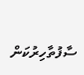ސާފުތާހިރުކަން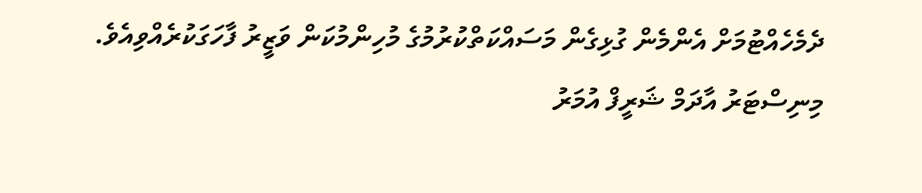ދެމެހެއްޓުމަށް އެންމެން ގުޅިގެން މަސައްކަތްކުރުމުގެ މުހިންމުކަން ވަޒީރު ފާހަގަކުރެއްވިއެވެ.
މިނިސްޓަރު އާދަމް ޝަރީފް އުމަރު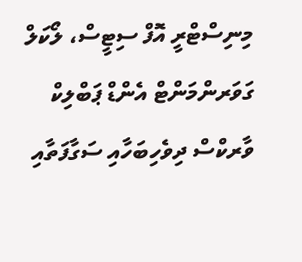މިނިސްޓްރީ އޮފް ސިޓީސް، ލޯކަލް ގަވަރންމަންޓް އެންޑް ޕަބްލިކް ވާރކްސް ދިވެހިބަހާއި ސަގާފަތާއި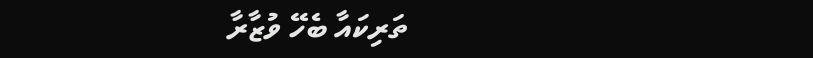ތަރިކައާ ބެހޭ ވުޒާރާ